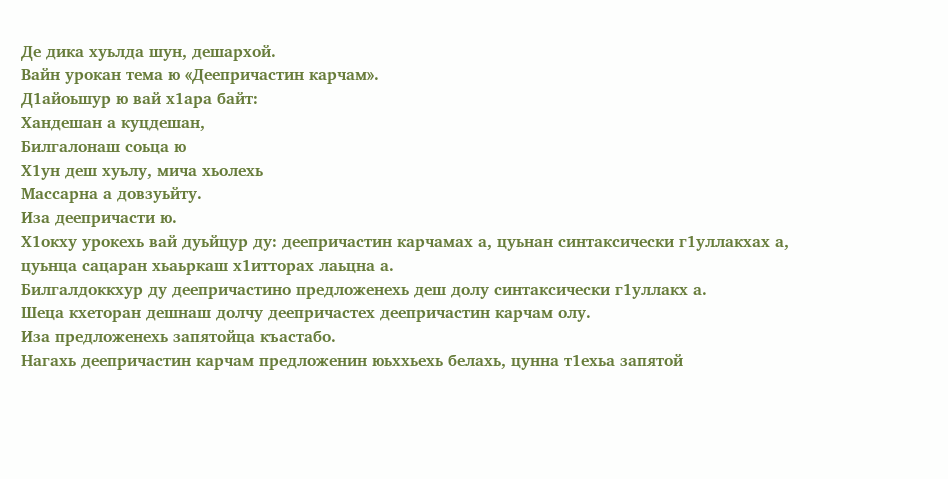Де дика хуьлда шун, дешархой.
Вайн урокан тема ю «Деепричастин карчам».
Д1айоьшур ю вай х1ара байт:
Хандешан а куцдешан,
Билгалонаш соьца ю
Х1ун деш хуьлу, мича хьолехь
Массарна а довзуьйту.
Иза деепричасти ю.
Х1окху урокехь вай дуьйцур ду: деепричастин карчамах а, цуьнан синтаксически г1уллакхах а, цуьнца сацаран хьаьркаш х1итторах лаьцна а.
Билгалдоккхур ду деепричастино предложенехь деш долу синтаксически г1уллакх а.
Шеца кхеторан дешнаш долчу деепричастех деепричастин карчам олу.
Иза предложенехь запятойца къастабо.
Нагахь деепричастин карчам предложенин юьххьехь белахь, цунна т1ехьа запятой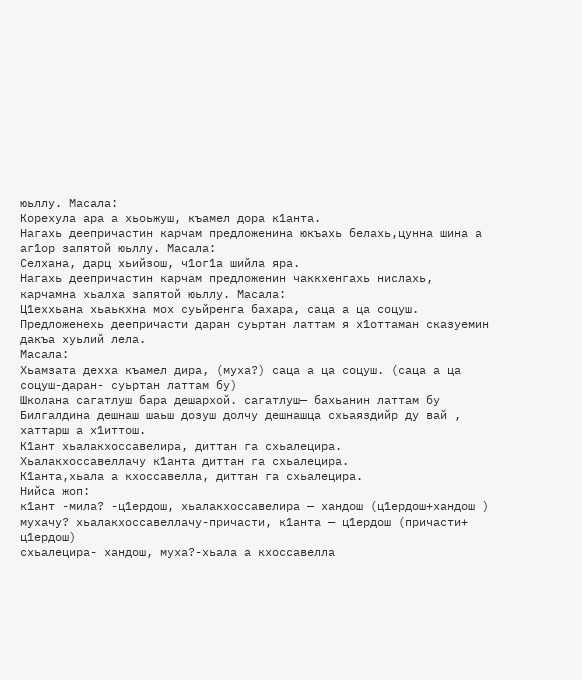юьллу. Масала:
Корехула ара а хьоьжуш, къамел дора к1анта.
Нагахь деепричастин карчам предложенина юкъахь белахь,цунна шина а аг1ор запятой юьллу. Масала:
Селхана, дарц хьийзош, ч1ог1а шийла яра.
Нагахь деепричастин карчам предложенин чаккхенгахь нислахь, карчамна хьалха запятой юьллу. Масала:
Ц1еххьана хьаькхна мох суьйренга бахара, саца а ца соцуш.
Предложенехь деепричасти даран суьртан латтам я х1оттаман сказуемин дакъа хуьлий лела.
Масала:
Хьамзата дехха къамел дира, (муха?) саца а ца соцуш. (саца а ца соцуш-даран- суьртан латтам бу)
Школана сагатлуш бара дешархой. сагатлуш— бахьанин латтам бу
Билгалдина дешнаш шаьш дозуш долчу дешнашца схьаяздийр ду вай , хаттарш а х1иттош.
К1ант хьалакхоссавелира, диттан га схьалецира.
Хьалакхоссавеллачу к1анта диттан га схьалецира.
К1анта,хьала а кхоссавелла, диттан га схьалецира.
Нийса жоп:
к1ант -мила? -ц1ердош, хьалакхоссавелира — хандош (ц1ердош+хандош )
мухачу? хьалакхоссавеллачу-причасти, к1анта — ц1ердош (причасти+ ц1ердош)
схьалецира- хандош, муха?-хьала а кхоссавелла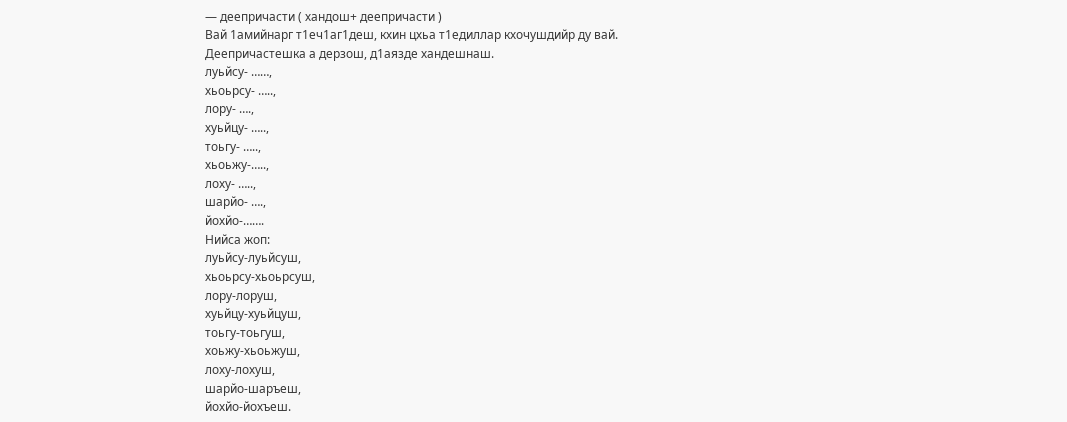— деепричасти ( хандош+ деепричасти )
Вай 1амийнарг т1еч1аг1деш, кхин цхьа т1едиллар кхочушдийр ду вай.
Деепричастешка а дерзош, д1аязде хандешнаш.
луьйсу- ……,
хьоьрсу- …..,
лору- ….,
хуьйцу- …..,
тоьгу- …..,
хьоьжу-…..,
лоху- …..,
шарйо- ….,
йохйо-…….
Нийса жоп:
луьйсу-луьйсуш,
хьоьрсу-хьоьрсуш,
лору-лоруш,
хуьйцу-хуьйцуш,
тоьгу-тоьгуш,
хоьжу-хьоьжуш,
лоху-лохуш,
шарйо-шаръеш,
йохйо-йохъеш.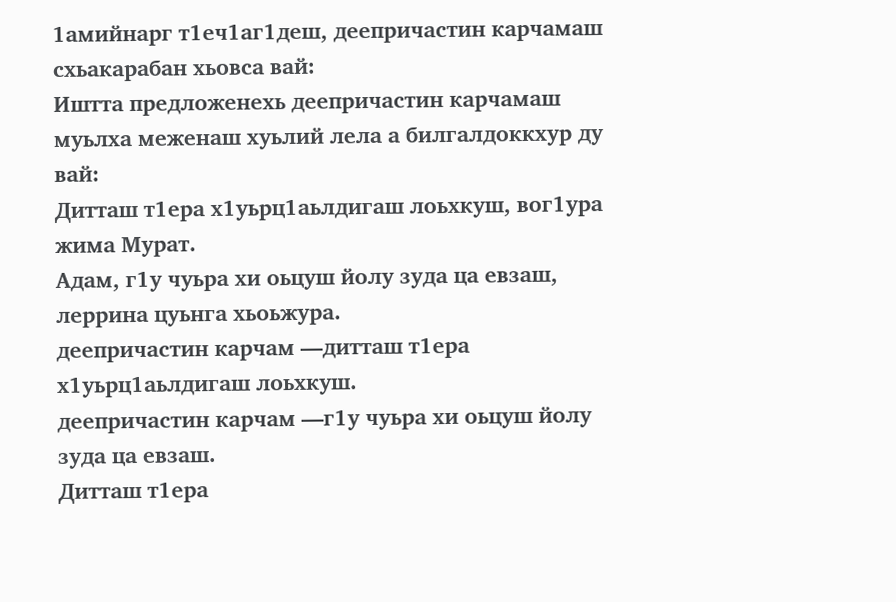1амийнарг т1еч1аг1деш, деепричастин карчамаш схьакарабан хьовса вай:
Иштта предложенехь деепричастин карчамаш муьлха меженаш хуьлий лела а билгалдоккхур ду вай:
Дитташ т1ера х1уьрц1аьлдигаш лоьхкуш, вог1ура жима Мурат.
Адам, г1у чуьра хи оьцуш йолу зуда ца евзаш, леррина цуьнга хьоьжура.
деепричастин карчам —дитташ т1ера х1уьрц1аьлдигаш лоьхкуш.
деепричастин карчам —г1у чуьра хи оьцуш йолу зуда ца евзаш.
Дитташ т1ера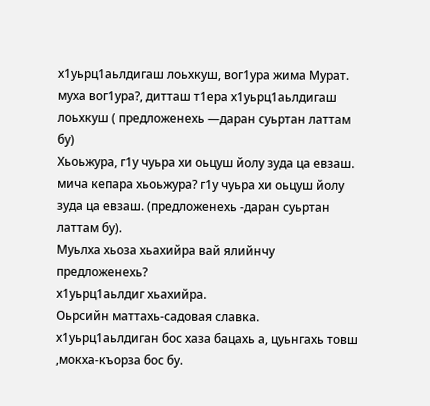х1уьрц1аьлдигаш лоьхкуш, вог1ура жима Мурат.
муха вог1ура?, дитташ т1ера х1уьрц1аьлдигаш лоьхкуш ( предложенехь —даран суьртан латтам бу)
Хьоьжура, г1у чуьра хи оьцуш йолу зуда ца евзаш.
мича кепара хьоьжура? г1у чуьра хи оьцуш йолу зуда ца евзаш. (предложенехь -даран суьртан латтам бу).
Муьлха хьоза хьахийра вай ялийнчу предложенехь?
х1уьрц1аьлдиг хьахийра.
Оьрсийн маттахь-садовая славка.
х1уьрц1аьлдиган бос хаза бацахь а, цуьнгахь товш ,мокха-къорза бос бу.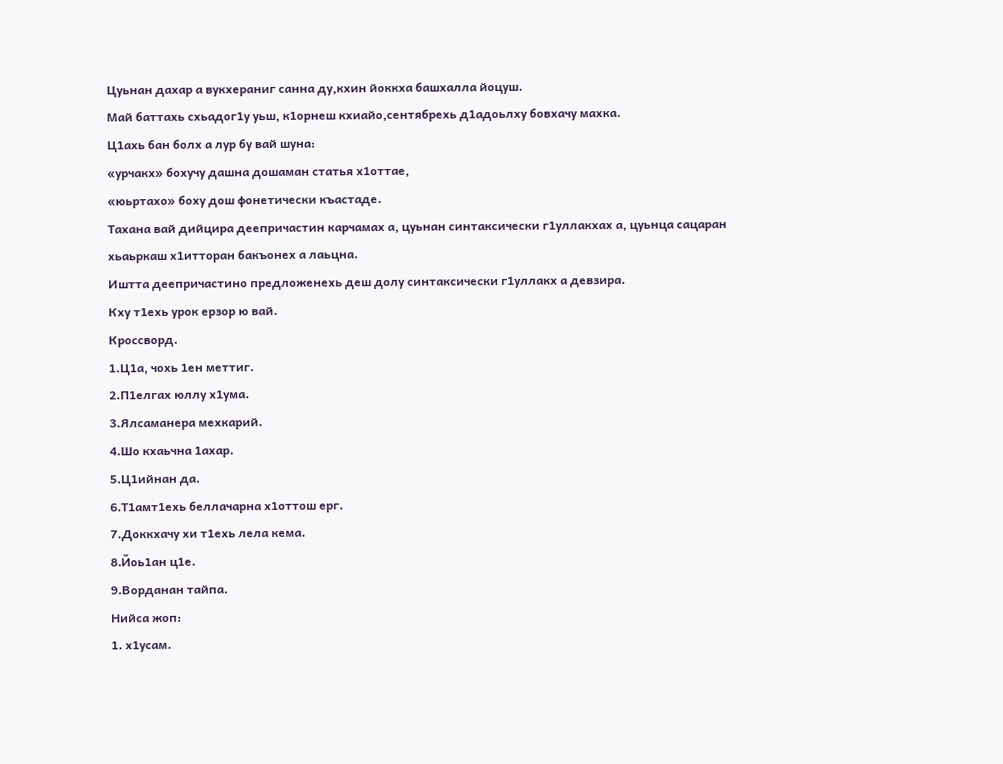Цуьнан дахар а вукхераниг санна ду,кхин йоккха башхалла йоцуш.
Май баттахь схьадог1у уьш, к1орнеш кхиайо,сентябрехь д1адоьлху бовхачу махка.
Ц1ахь бан болх а лур бу вай шуна:
«урчакх» бохучу дашна дошаман статья х1оттае,
«юьртахо» боху дош фонетически къастаде.
Тахана вай дийцира деепричастин карчамах а, цуьнан синтаксически г1уллакхах а, цуьнца сацаран хьаьркаш х1итторан бакъонех а лаьцна.
Иштта деепричастино предложенехь деш долу синтаксически г1уллакх а девзира.
Кху т1ехь урок ерзор ю вай.
Кроссворд.
1.Ц1а, чохь 1ен меттиг.
2.П1елгах юллу х1ума.
3.Ялсаманера мехкарий.
4.Шо кхаьчна 1ахар.
5.Ц1ийнан да.
6.Т1амт1ехь беллачарна х1оттош ерг.
7.Доккхачу хи т1ехь лела кема.
8.Йоь1ан ц1е.
9.Ворданан тайпа.
Нийса жоп:
1. х1усам.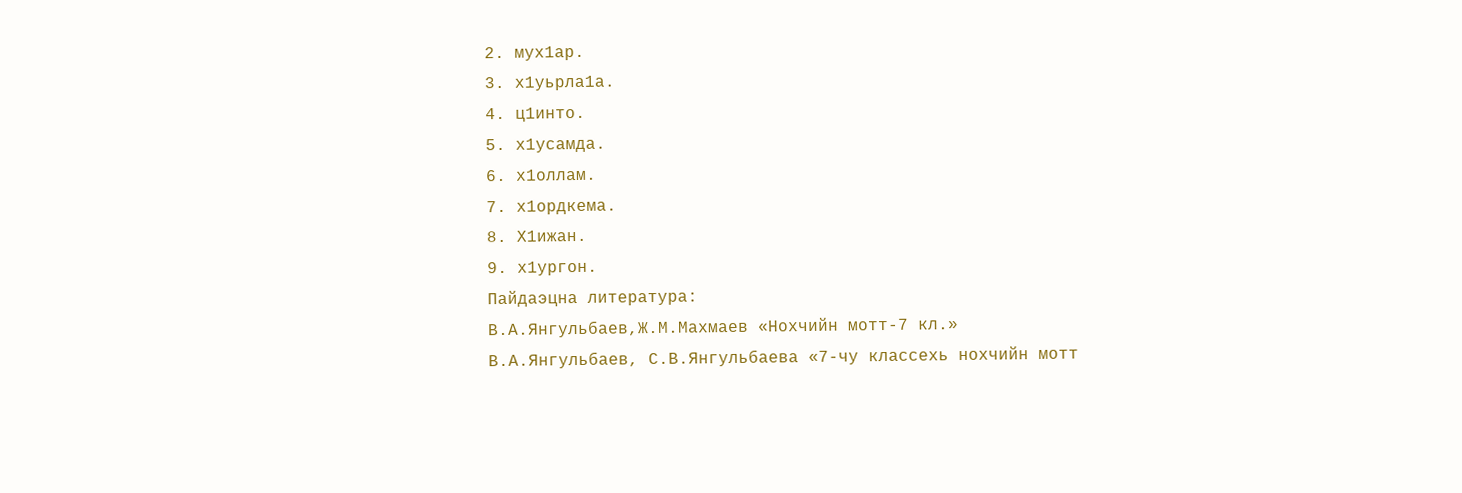2. мух1ар.
3. х1уьрла1а.
4. ц1инто.
5. х1усамда.
6. х1оллам.
7. х1ордкема.
8. Х1ижан.
9. х1ургон.
Пайдаэцна литература:
В.А.Янгульбаев,Ж.М.Махмаев «Нохчийн мотт-7 кл.»
В.А.Янгульбаев, С.В.Янгульбаева «7-чу классехь нохчийн мотт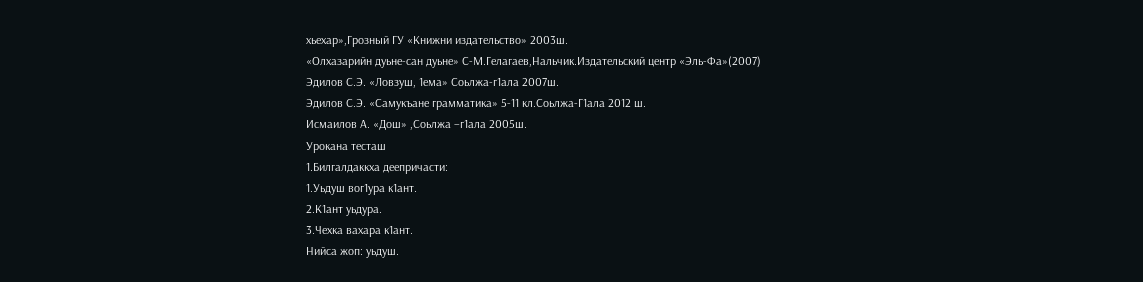хьехар»,Грозный ГУ «Книжни издательство» 2003ш.
«Олхазарийн дуьне-сан дуьне» С-М.Гелагаев,Нальчик.Издательский центр «Эль-Фа»(2007)
Эдилов С.Э. «Ловзуш, 1ема» Соьлжа-г1ала 2007ш.
Эдилов С.Э. «Самукъане грамматика» 5-11 кл.Соьлжа-Г1ала 2012 ш.
Исмаилов А. «Дош» ,Соьлжа –г1ала 2005ш.
Урокана тесташ
1.Билгалдаккха деепричасти:
1.Уьдуш вог1ура к1ант.
2.К1ант уьдура.
3.Чехка вахара к1ант.
Нийса жоп: уьдуш.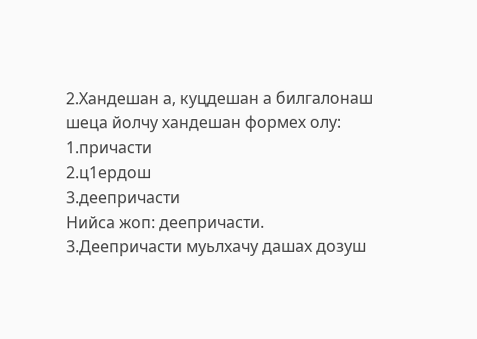2.Хандешан а, куцдешан а билгалонаш шеца йолчу хандешан формех олу:
1.причасти
2.ц1ердош
3.деепричасти
Нийса жоп: деепричасти.
3.Деепричасти муьлхачу дашах дозуш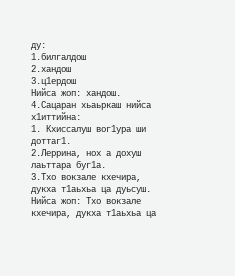ду:
1.билгалдош
2.хандош
3.ц1ердош
Нийса жоп: хандош.
4.Сацаран хьаьркаш нийса х1иттийна:
1. Кхиссалуш вог1ура ши доттаг1.
2.Леррина, нох а дохуш лаьттара буг1а.
3.Тхо вокзале кхечира, дукха т1аьхьа ца дуьсуш.
Нийса жоп: Тхо вокзале кхечира, дукха т1аьхьа ца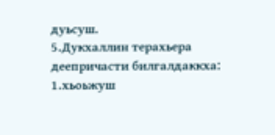дуьсуш.
5.Дукхаллин терахьера деепричасти билгалдаккха:
1.хьоьжуш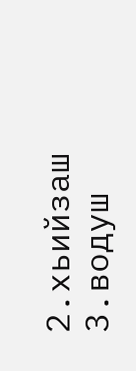2.хьийзаш
3.водуш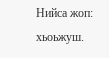Нийса жоп: хьоьжуш.